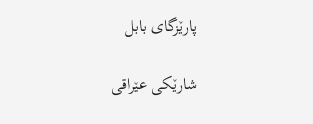پارێزگای بابل

شارێکی عێراقی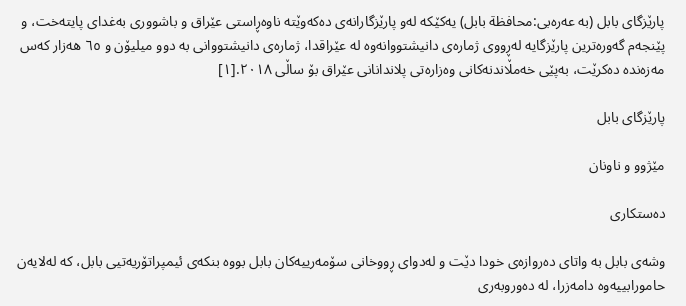پارێزگای بابل (بە عەرەبی:محافظة بابل) یەکێکە لەو پارێزگارانەی دەکەوێتە ناوەڕاستی عێراق و باشووری بەغدای پایتەخت، و پێنجەم گەورەترین پارێزگایە لەڕووی ژمارەی دانیشتووانەوە لە عێراقدا، ژمارەی دانیشتووانی بە دوو میلیۆن و ٦٥ ھەزار کەس مەزەندە دەکرێت، بەپێی خەمڵاندنەکانی وەزارەتی پلاندانانی عێراق بۆ ساڵی ٢٠١٨.[١]

پارێزگای بابل

مێژوو و ناونان

دەستکاری

وشەی بابل بە واتای دەروازەی خودا دێت و لەدوای ڕووخانی سۆمەرییەکان بابل بووە بنکەی ئیمپراتۆریەتیی بابل، کە لەلایەن حامورابییەوە دامەزرا، لە دەوروبەری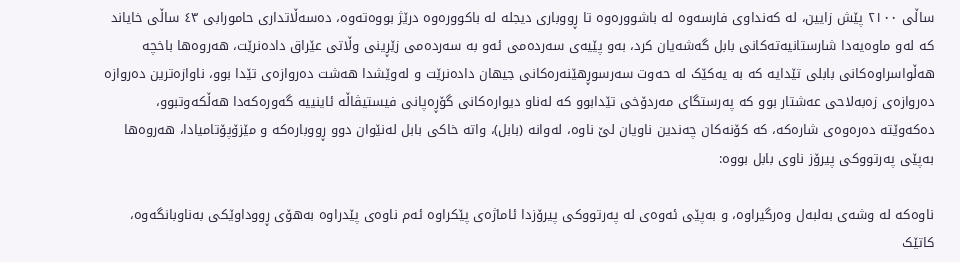ساڵی ٢١٠٠ پێش زایین، لە کەنداوی فارسەوە لە باشوورەوە تا ڕووباری دیجلە لە باکوورەوە درێژ بووەتەوە، دەسەڵاتداری حامورابی ٤٣ ساڵی خایاند کە لەو ماوەیەدا شارستانیەتەکانی بابل گەشەیان کرد، بەو پێیەی سەردەمی ئەو بە سەردەمی زێڕینی وڵاتی عێراق دادەنرێت، ھەروەھا باخچە ھەڵواسراوەکانی بابلی تێدایە کە بە یەکێک لە حەوت سەرسوڕھێنەرەکانی جیھان دادەنرێت و لەوێشدا ھەشت دەروازەی تێدا بوو، ناوازەترین دەروازە دەروازەی زەبەلاحی عەشتار بوو کە پەرستگای مەردۆخی تێدابوو کە لەناو دیوارەکانی گۆڕەپانی فیستیڤاڵە ئاینییە گەورەکەدا ھەڵکەوتبوو، دەکەوێتە دەرەوەی شارەکە، کە کۆنەکان چەندین ناویان لێ ناوە، لەوانە (بابل)، واتە خاکی بابل لەنێوان دوو ڕووبارەکە و مێزۆپۆتامیادا، ھەروەھا بەپێی پەرتووکی پیرۆز ناوی بابل بووە:

ناوەکە لە وشەی بەلبەل وەرگیراوە، و بەپێی ئەوەی لە پەرتووکی پیرۆزدا ئاماژەی پێکراوە ئەم ناوەی پێدراوە بەھۆی ڕووداوێکی بەناوبانگەوە، کاتێک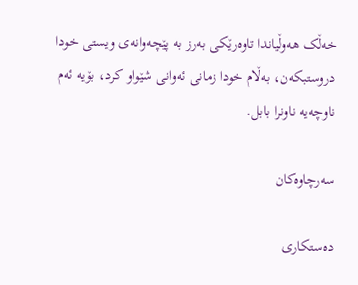خەڵک ھەوڵیاندا تاوەرێکی بەرز بە پێچەوانەی ویستی خودا دروستبکەن، بەڵام خودا زمانی ئەوانی شێواو کرد، بۆیە ئەم ناوچەیە ناونرا بابل.

سەرچاوەکان

دەستکاری